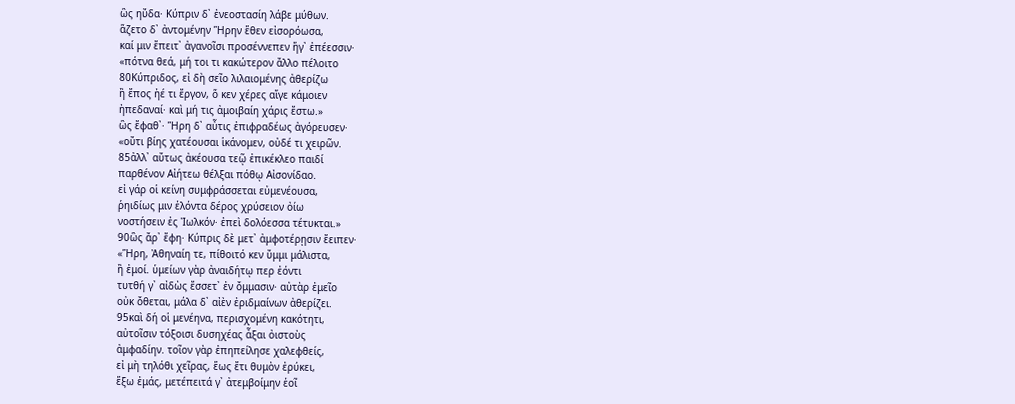ὣς ηὔδα· Κύπριν δ᾽ ἐνεοστασίη λάβε μύθων.
ἅζετο δ᾽ ἀντομένην Ἥρην ἕθεν εἰσορόωσα,
καί μιν ἔπειτ᾽ ἀγανοῖσι προσέννεπεν ἥγ᾽ ἐπέεσσιν·
«πότνα θεά, μή τοι τι κακώτερον ἄλλο πέλοιτο
80Κύπριδος, εἰ δὴ σεῖο λιλαιομένης ἀθερίζω
ἢ ἔπος ἠέ τι ἔργον, ὅ κεν χέρες αἵγε κάμοιεν
ἠπεδαναί· καὶ μή τις ἀμοιβαίη χάρις ἔστω.»
ὣς ἔφαθ᾽· Ἥρη δ᾽ αὖτις ἐπιφραδέως ἀγόρευσεν·
«οὔτι βίης χατέουσαι ἱκάνομεν, οὐδέ τι χειρῶν.
85ἀλλ᾽ αὔτως ἀκέουσα τεῷ ἐπικέκλεο παιδί
παρθένον Αἰήτεω θέλξαι πόθῳ Αἰσονίδαο.
εἰ γάρ οἱ κείνη συμφράσσεται εὐμενέουσα,
ῥηιδίως μιν ἑλόντα δέρος χρύσειον ὀίω
νοστήσειν ἐς Ἰωλκόν· ἐπεὶ δολόεσσα τέτυκται.»
90ὣς ἄρ᾽ ἔφη· Κύπρις δὲ μετ᾽ ἀμφοτέρῃσιν ἔειπεν·
«Ἥρη, Ἀθηναίη τε, πίθοιτό κεν ὔμμι μάλιστα,
ἢ ἐμοί. ὑμείων γὰρ ἀναιδήτῳ περ ἐόντι
τυτθή γ᾽ αἰδὼς ἔσσετ᾽ ἐν ὄμμασιν· αὐτὰρ ἐμεῖο
οὐκ ὄθεται, μάλα δ᾽ αἰὲν ἐριδμαίνων ἀθερίζει.
95καὶ δή οἱ μενέηνα, περισχομένη κακότητι,
αὐτοῖσιν τόξοισι δυσηχέας ἆξαι ὀιστοὺς
ἀμφαδίην. τοῖον γὰρ ἐπηπείλησε χαλεφθείς,
εἰ μὴ τηλόθι χεῖρας, ἕως ἔτι θυμὸν ἐρύκει,
ἕξω ἐμάς, μετέπειτά γ᾽ ἀτεμβοίμην ἑοῖ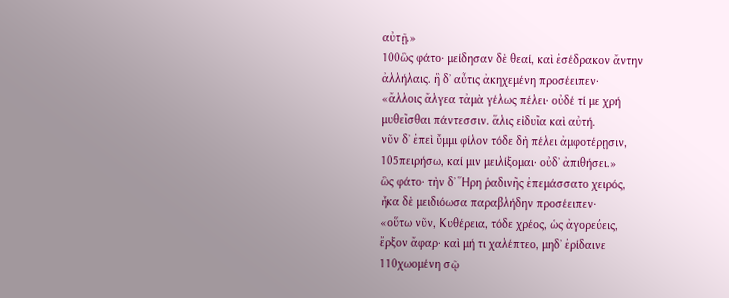αὐτῇ.»
100ὣς φάτο· μείδησαν δὲ θεαί, καὶ ἐσέδρακον ἄντην
ἀλλήλαις. ἣ δ᾽ αὖτις ἀκηχεμένη προσέειπεν·
«ἄλλοις ἄλγεα τἀμὰ γέλως πέλει· οὐδέ τί με χρή
μυθεῖσθαι πάντεσσιν. ἅλις εἰδυῖα καὶ αὐτή.
νῦν δ᾽ ἐπεὶ ὔμμι φίλον τόδε δὴ πέλει ἀμφοτέρῃσιν,
105πειρήσω, καί μιν μειλίξομαι· οὐδ᾽ ἀπιθήσει.»
ὣς φάτο· τὴν δ᾽ Ἥρη ῥαδινῆς ἐπεμάσσατο χειρός,
ἦκα δὲ μειδιόωσα παραβλήδην προσέειπεν·
«οὕτω νῦν, Κυθέρεια, τόδε χρέος, ὡς ἀγορεύεις,
ἔρξον ἄφαρ· καὶ μή τι χαλέπτεο, μηδ᾽ ἐρίδαινε
110χωομένη σῷ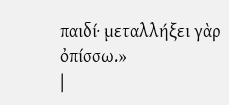παιδί· μεταλλήξει γὰρ ὀπίσσω.»
|